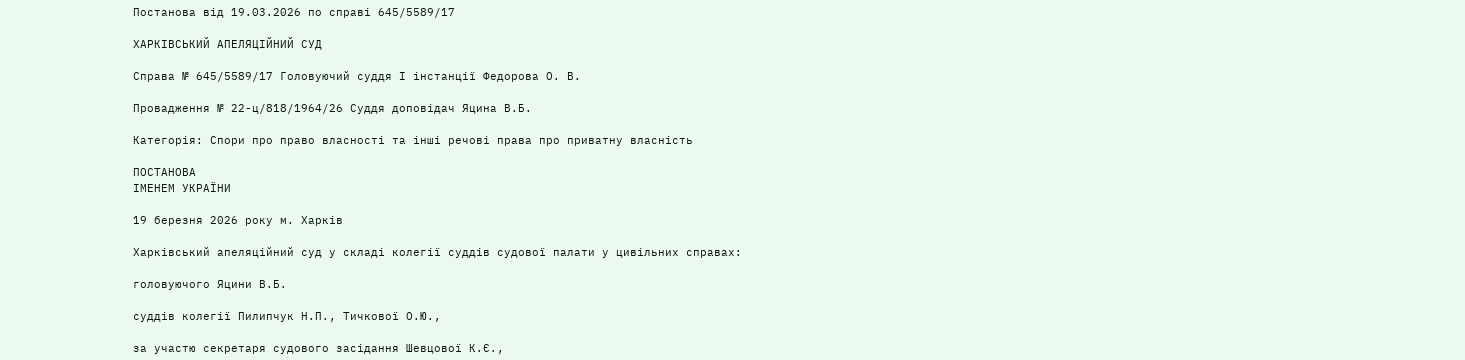Постанова від 19.03.2026 по справі 645/5589/17

ХАРКІВСЬКИЙ АПЕЛЯЦІЙНИЙ СУД

Справа № 645/5589/17 Головуючий суддя І інстанції Федорова О. В.

Провадження № 22-ц/818/1964/26 Суддя доповідач Яцина В.Б.

Категорія: Спори про право власності та інші речові права про приватну власність

ПОСТАНОВА
ІМЕНЕМ УКРАЇНИ

19 березня 2026 року м. Харків

Харківський апеляційний суд у складі колегії суддів судової палати у цивільних справах:

головуючого Яцини В.Б.

суддів колегії Пилипчук Н.П., Тичкової О.Ю.,

за участю секретаря судового засідання Шевцової К.Є.,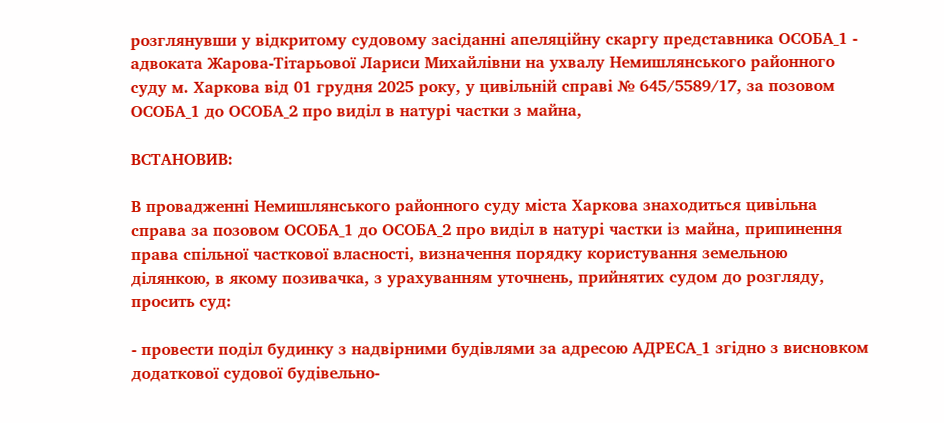розглянувши у відкритому судовому засіданні апеляційну скаргу представника ОСОБА_1 - адвоката Жарова-Тітарьової Лариси Михайлівни на ухвалу Немишлянського районного суду м. Харкова від 01 грудня 2025 року, у цивільній справі № 645/5589/17, за позовом ОСОБА_1 до ОСОБА_2 про виділ в натурі частки з майна,

ВСТАНОВИВ:

В провадженні Немишлянського районного суду міста Харкова знаходиться цивільна справа за позовом ОСОБА_1 до ОСОБА_2 про виділ в натурі частки із майна, припинення права спільної часткової власності, визначення порядку користування земельною ділянкою, в якому позивачка, з урахуванням уточнень, прийнятих судом до розгляду, просить суд:

- провести поділ будинку з надвірними будівлями за адресою АДРЕСА_1 згідно з висновком додаткової судової будівельно-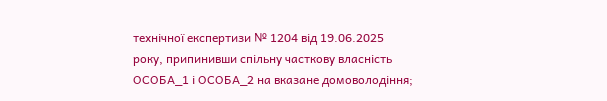технічної експертизи № 1204 від 19.06.2025 року, припинивши спільну часткову власність ОСОБА_1 і ОСОБА_2 на вказане домоволодіння;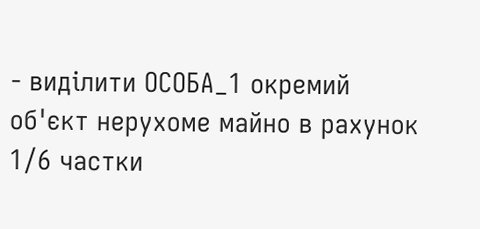- виділити ОСОБА_1 окремий об'єкт нерухоме майно в рахунок 1/6 частки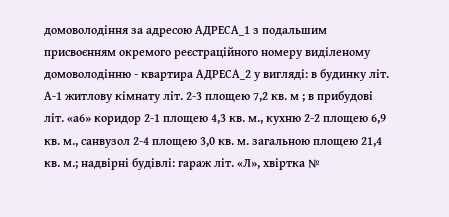домоволодіння за адресою АДРЕСА_1 з подальшим присвоєнням окремого реєстраційного номеру виділеному домоволодінню - квартира АДРЕСА_2 у вигляді: в будинку літ. А-1 житлову кімнату літ. 2-3 площею 7,2 кв. м ; в прибудові літ. «а6» коридор 2-1 площею 4,3 кв. м., кухню 2-2 площею 6,9 кв. м., санвузол 2-4 площею 3,0 кв. м. загальною площею 21,4 кв. м.; надвірні будівлі: гараж літ. «Л», хвіртка №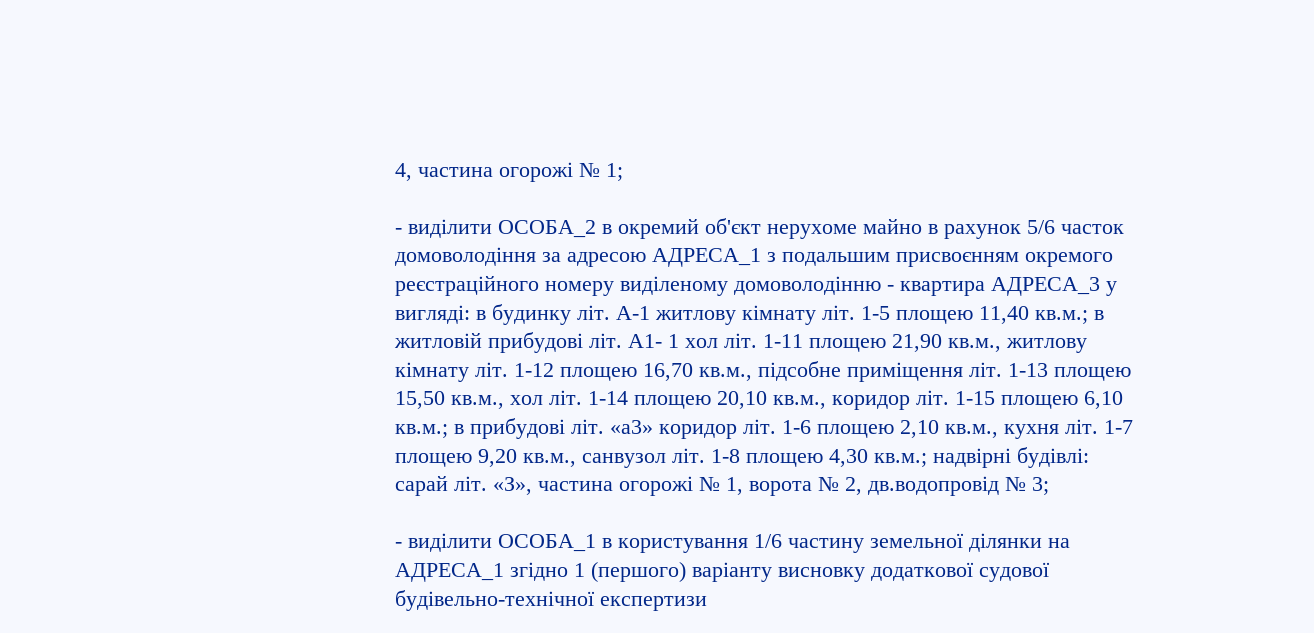4, частина огорожі № 1;

- виділити ОСОБА_2 в окремий об'єкт нерухоме майно в рахунок 5/6 часток домоволодіння за адресою АДРЕСА_1 з подальшим присвоєнням окремого реєстраційного номеру виділеному домоволодінню - квартира АДРЕСА_3 у вигляді: в будинку літ. А-1 житлову кімнату літ. 1-5 площею 11,40 кв.м.; в житловій прибудові літ. А1- 1 хол літ. 1-11 площею 21,90 кв.м., житлову кімнату літ. 1-12 площею 16,70 кв.м., підсобне приміщення літ. 1-13 площею 15,50 кв.м., хол літ. 1-14 площею 20,10 кв.м., коридор літ. 1-15 площею 6,10 кв.м.; в прибудові літ. «а3» коридор літ. 1-6 площею 2,10 кв.м., кухня літ. 1-7 площею 9,20 кв.м., санвузол літ. 1-8 площею 4,30 кв.м.; надвірні будівлі: сарай літ. «З», частина огорожі № 1, ворота № 2, дв.водопровід № 3;

- виділити ОСОБА_1 в користування 1/6 частину земельної ділянки на АДРЕСА_1 згідно 1 (першого) варіанту висновку додаткової судової будівельно-технічної експертизи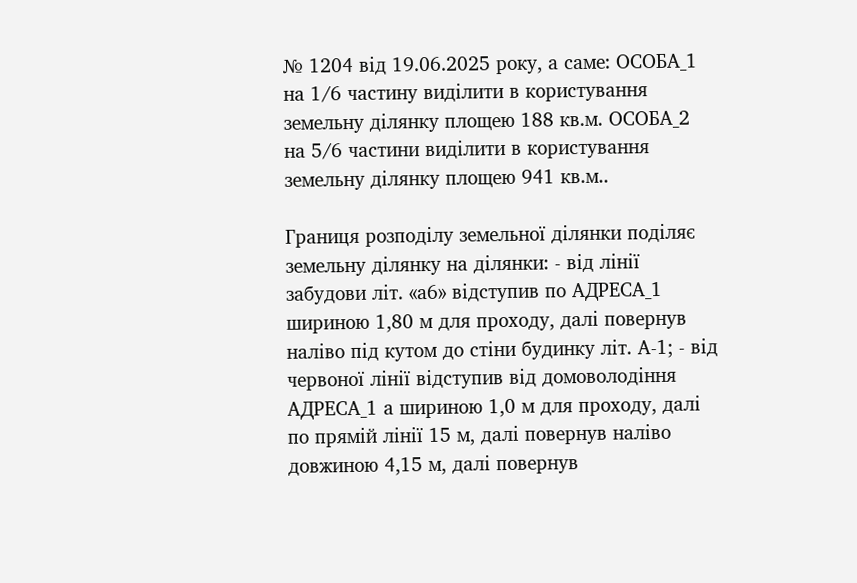№ 1204 від 19.06.2025 року, а саме: ОСОБА_1 на 1/6 частину виділити в користування земельну ділянку площею 188 кв.м. ОСОБА_2 на 5/6 частини виділити в користування земельну ділянку площею 941 кв.м..

Границя розподілу земельної ділянки поділяє земельну ділянку на ділянки: - від лінії забудови літ. «а6» відступив по АДРЕСА_1 шириною 1,80 м для проходу, далі повернув наліво під кутом до стіни будинку літ. А-1; - від червоної лінії відступив від домоволодіння АДРЕСА_1 а шириною 1,0 м для проходу, далі по прямій лінії 15 м, далі повернув наліво довжиною 4,15 м, далі повернув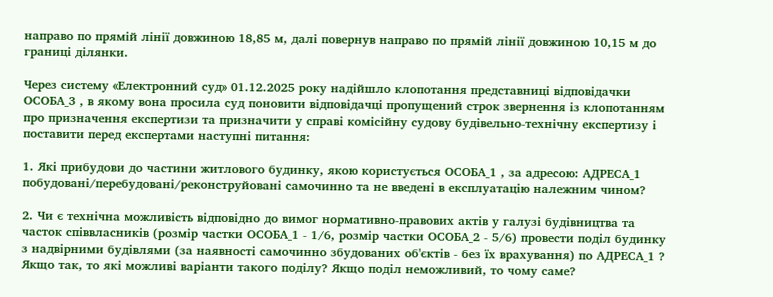направо по прямій лінії довжиною 18,85 м, далі повернув направо по прямій лінії довжиною 10,15 м до границі ділянки.

Через систему «Електронний суд» 01.12.2025 року надійшло клопотання представниці відповідачки ОСОБА_3 , в якому вона просила суд поновити відповідачці пропущений строк звернення із клопотанням про призначення експертизи та призначити у справі комісійну судову будівельно-технічну експертизу і поставити перед експертами наступні питання:

1. Які прибудови до частини житлового будинку, якою користується ОСОБА_1 , за адресою: АДРЕСА_1 побудовані/перебудовані/реконструйовані самочинно та не введені в експлуатацію належним чином?

2. Чи є технічна можливість відповідно до вимог нормативно-правових актів у галузі будівництва та часток співвласників (розмір частки ОСОБА_1 - 1/6, розмір частки ОСОБА_2 - 5/6) провести поділ будинку з надвірними будівлями (за наявності самочинно збудованих об'єктів - без їх врахування) по АДРЕСА_1 ? Якщо так, то які можливі варіанти такого поділу? Якщо поділ неможливий, то чому саме?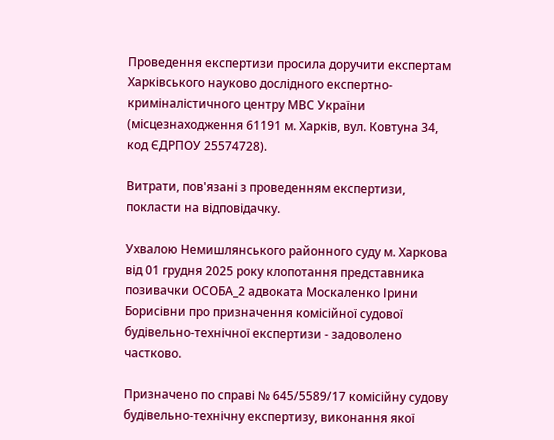Проведення експертизи просила доручити експертам Харківського науково дослідного експертно-криміналістичного центру МВС України (місцезнаходження 61191 м. Харків, вул. Ковтуна 34, код ЄДРПОУ 25574728).

Витрати, пов'язані з проведенням експертизи, покласти на відповідачку.

Ухвалою Немишлянського районного суду м. Харкова від 01 грудня 2025 року клопотання представника позивачки ОСОБА_2 адвоката Москаленко Ірини Борисівни про призначення комісійної судової будівельно-технічної експертизи - задоволено частково.

Призначено по справі № 645/5589/17 комісійну судову будівельно-технічну експертизу, виконання якої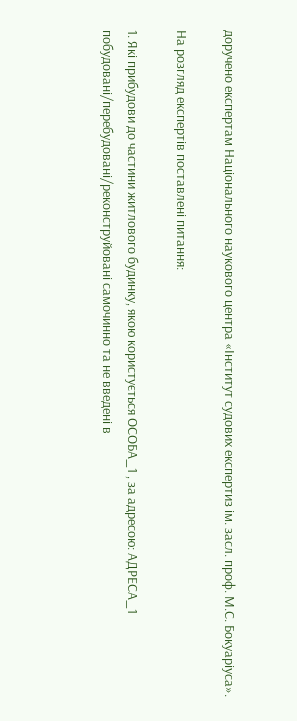доручено експертам Національного наукового центра «Інститут судових експертиз ім. засл. проф. М.С. Бокуаріуса».

На розгляд експертів поставлені питання:

1. Які прибудови до частини житлового будинку, якою користується ОСОБА_1 , за адресою: АДРЕСА_1 побудовані/перебудовані/реконструйовані самочинно та не введені в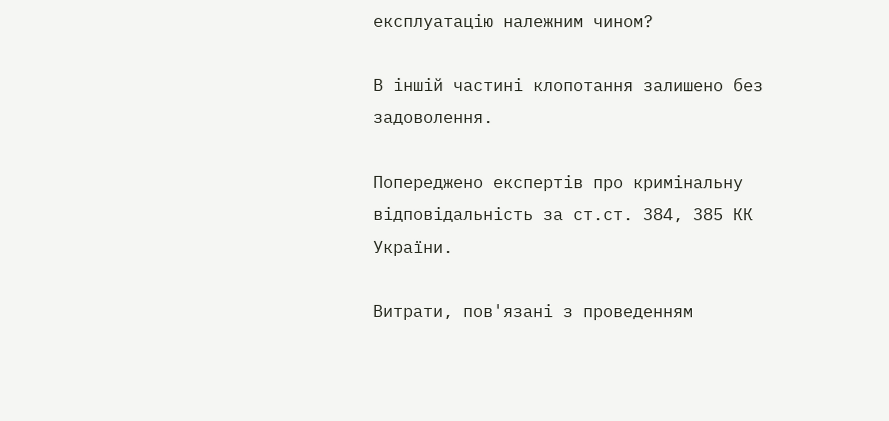експлуатацію належним чином?

В іншій частині клопотання залишено без задоволення.

Попереджено експертів про кримінальну відповідальність за ст.ст. 384, 385 КК України.

Витрати, пов'язані з проведенням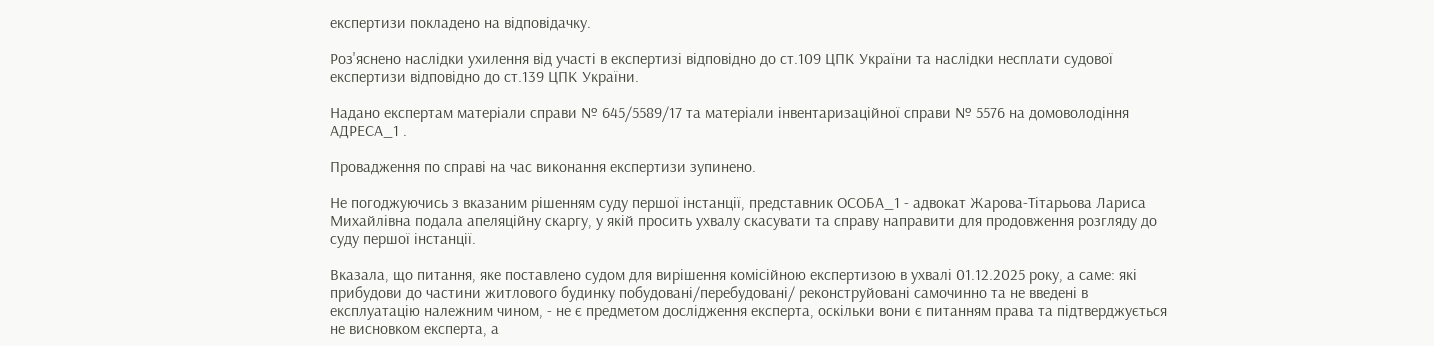експертизи покладено на відповідачку.

Роз'яснено наслідки ухилення від участі в експертизі відповідно до ст.109 ЦПК України та наслідки несплати судової експертизи відповідно до ст.139 ЦПК України.

Надано експертам матеріали справи № 645/5589/17 та матеріали інвентаризаційної справи № 5576 на домоволодіння АДРЕСА_1 .

Провадження по справі на час виконання експертизи зупинено.

Не погоджуючись з вказаним рішенням суду першої інстанції, представник ОСОБА_1 - адвокат Жарова-Тітарьова Лариса Михайлівна подала апеляційну скаргу, у якій просить ухвалу скасувати та справу направити для продовження розгляду до суду першої інстанції.

Вказала, що питання, яке поставлено судом для вирішення комісійною експертизою в ухвалі 01.12.2025 року, а саме: які прибудови до частини житлового будинку побудовані/перебудовані/ реконструйовані самочинно та не введені в експлуатацію належним чином, - не є предметом дослідження експерта, оскільки вони є питанням права та підтверджується не висновком експерта, а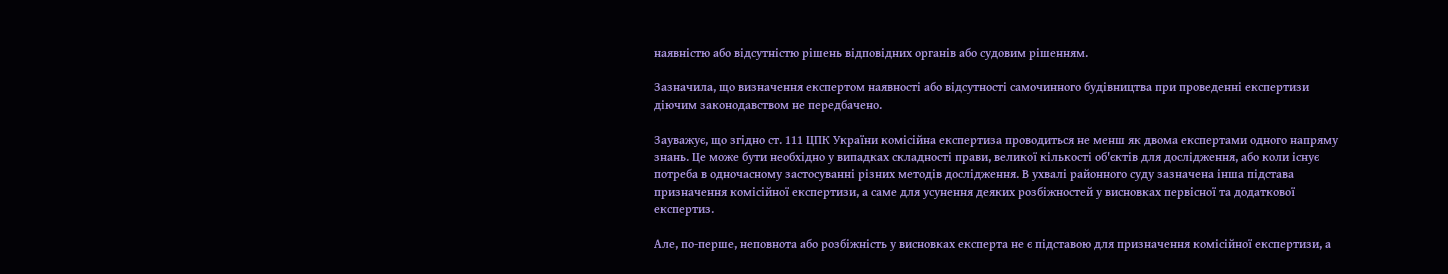наявністю або відсутністю рішень відповідних органів або судовим рішенням.

Зазначила, що визначення експертом наявності або відсутності самочинного будівництва при проведенні експертизи діючим законодавством не передбачено.

Зауважує, що згідно ст. 111 ЦПК України комісійна експертиза проводиться не менш як двома експертами одного напряму знань. Це може бути необхідно у випадках складності прави, великої кількості об'єктів для дослідження, або коли існує потреба в одночасному застосуванні різних методів дослідження. В ухвалі районного суду зазначена інша підстава призначення комісійної експертизи, а саме для усунення деяких розбіжностей у висновках первісної та додаткової експертиз.

Але, по-перше, неповнота або розбіжність у висновках експерта не є підставою для призначення комісійної експертизи, а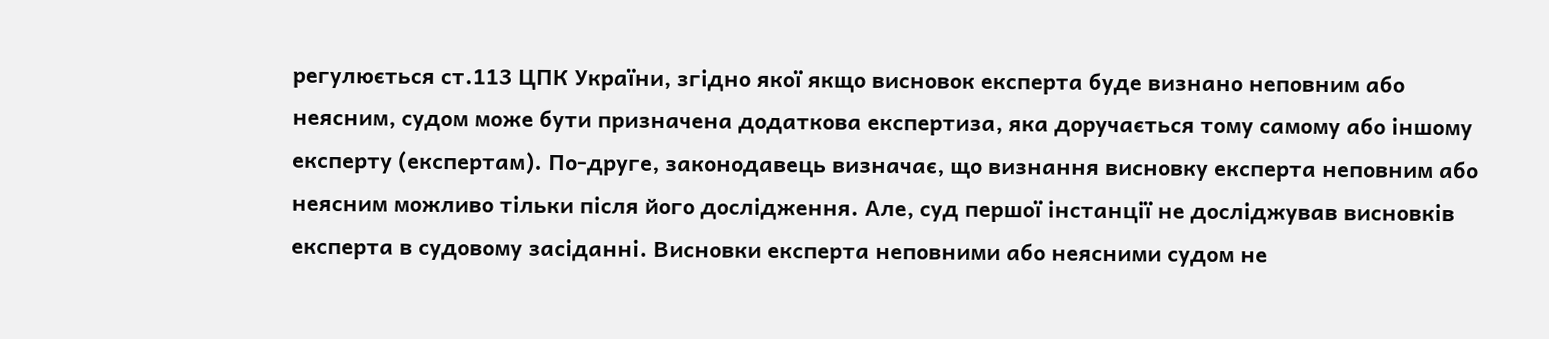регулюється ст.113 ЦПК України, згідно якої якщо висновок експерта буде визнано неповним або неясним, судом може бути призначена додаткова експертиза, яка доручається тому самому або іншому експерту (експертам). По-друге, законодавець визначає, що визнання висновку експерта неповним або неясним можливо тільки після його дослідження. Але, суд першої інстанції не досліджував висновків експерта в судовому засіданні. Висновки експерта неповними або неясними судом не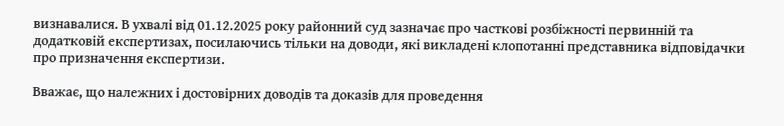визнавалися. В ухвалі від 01.12.2025 року районний суд зазначає про часткові розбіжності первинній та додатковій експертизах, посилаючись тільки на доводи, які викладені клопотанні представника відповідачки про призначення експертизи.

Вважає, що належних і достовірних доводів та доказів для проведення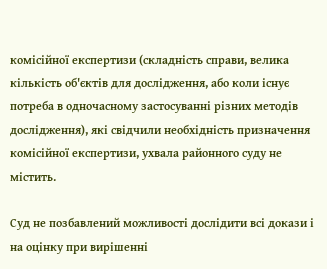комісійної експертизи (складність справи, велика кількість об'єктів для дослідження, або коли існує потреба в одночасному застосуванні різних методів дослідження), які свідчили необхідність призначення комісійної експертизи, ухвала районного суду не містить.

Суд не позбавлений можливості дослідити всі докази і на оцінку при вирішенні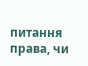питання права, чи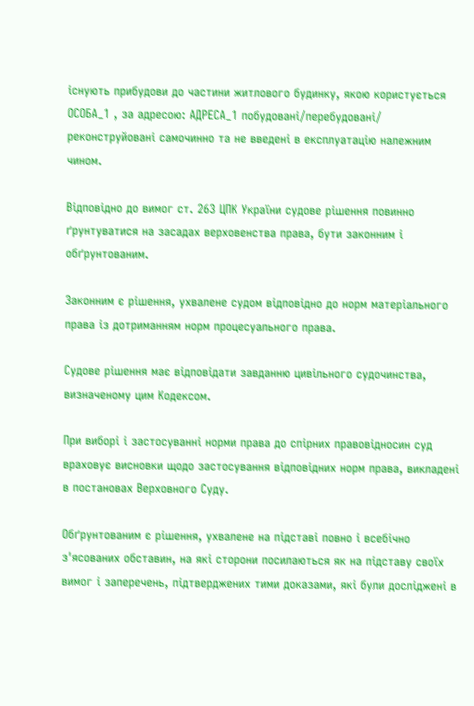існують прибудови до частини житлового будинку, якою користується ОСОБА_1 , за адресою: АДРЕСА_1 побудовані/перебудовані/ реконструйовані самочинно та не введені в експлуатацію належним чином.

Відповідно до вимог ст. 263 ЦПК України судове рішення повинно ґрунтуватися на засадах верховенства права, бути законним і обґрунтованим.

Законним є рішення, ухвалене судом відповідно до норм матеріального права із дотриманням норм процесуального права.

Судове рішення має відповідати завданню цивільного судочинства, визначеному цим Кодексом.

При виборі і застосуванні норми права до спірних правовідносин суд враховує висновки щодо застосування відповідних норм права, викладені в постановах Верховного Суду.

Обґрунтованим є рішення, ухвалене на підставі повно і всебічно з'ясованих обставин, на які сторони посилаються як на підставу своїх вимог і заперечень, підтверджених тими доказами, які були досліджені в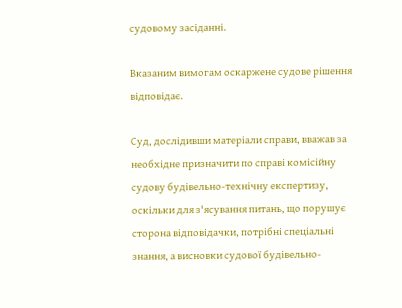судовому засіданні.

Вказаним вимогам оскаржене судове рішення відповідає.

Суд, дослідивши матеріали справи, вважав за необхідне призначити по справі комісійну судову будівельно-технічну експертизу, оскільки для з'ясування питань, що порушує сторона відповідачки, потрібні спеціальні знання, а висновки судової будівельно-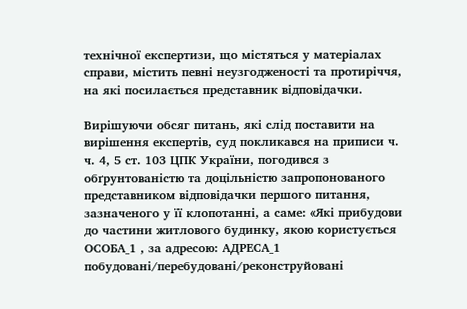технічної експертизи, що містяться у матеріалах справи, містить певні неузгодженості та протиріччя, на які посилається представник відповідачки.

Вирішуючи обсяг питань, які слід поставити на вирішення експертів, суд покликався на приписи ч. ч. 4, 5 ст. 103 ЦПК України, погодився з обґрунтованістю та доцільністю запропонованого представником відповідачки першого питання, зазначеного у її клопотанні, а саме: «Які прибудови до частини житлового будинку, якою користується ОСОБА_1 , за адресою: АДРЕСА_1 побудовані/перебудовані/реконструйовані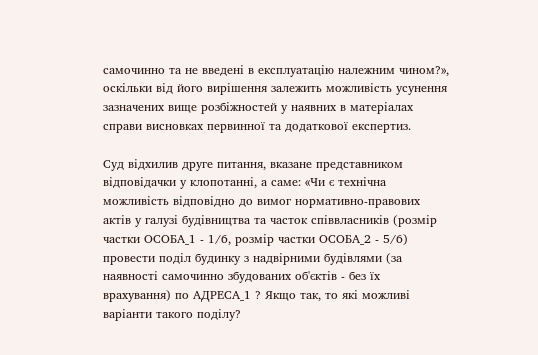самочинно та не введені в експлуатацію належним чином?», оскільки від його вирішення залежить можливість усунення зазначених вище розбіжностей у наявних в матеріалах справи висновках первинної та додаткової експертиз.

Суд відхилив друге питання, вказане представником відповідачки у клопотанні, а саме: «Чи є технічна можливість відповідно до вимог нормативно-правових актів у галузі будівництва та часток співвласників (розмір частки ОСОБА_1 - 1/6, розмір частки ОСОБА_2 - 5/6) провести поділ будинку з надвірними будівлями (за наявності самочинно збудованих об'єктів - без їх врахування) по АДРЕСА_1 ? Якщо так, то які можливі варіанти такого поділу?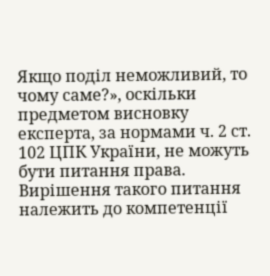Якщо поділ неможливий, то чому саме?», оскільки предметом висновку експерта, за нормами ч. 2 ст. 102 ЦПК України, не можуть бути питання права. Вирішення такого питання належить до компетенції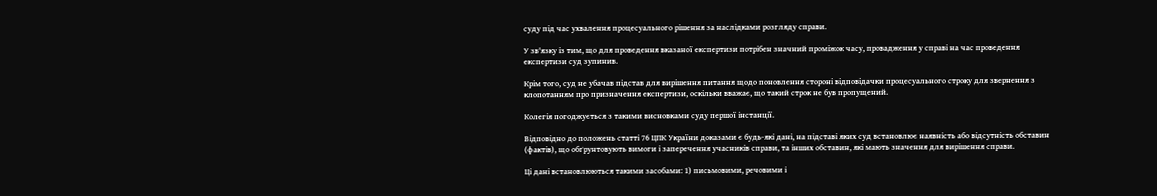суду під час ухвалення процесуального рішення за наслідками розгляду справи.

У зв'язку із тим, що для проведення вказаної експертизи потрібен значний проміжок часу, провадження у справі на час проведення експертизи суд зупинив.

Крім того, суд не убачав підстав для вирішення питання щодо поновлення стороні відповідачки процесуального строку для звернення з клопотанням про призначення експертизи, оскільки вважає, що такий строк не був пропущений.

Колегія погоджується з такими висновками суду першої інстанції.

Відповідно до положень статті 76 ЦПК України доказами є будь-які дані, на підставі яких суд встановлює наявність або відсутність обставин (фактів), що обґрунтовують вимоги і заперечення учасників справи, та інших обставин, які мають значення для вирішення справи.

Ці дані встановлюються такими засобами: 1) письмовими, речовими і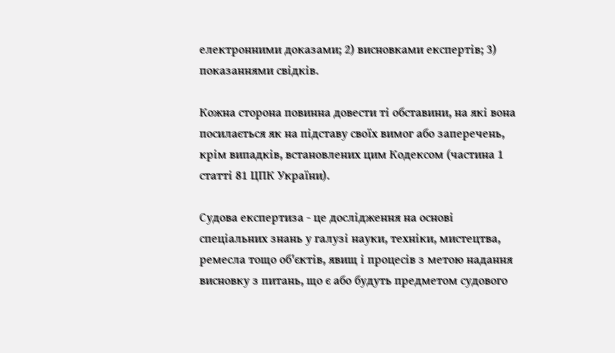електронними доказами; 2) висновками експертів; 3) показаннями свідків.

Кожна сторона повинна довести ті обставини, на які вона посилається як на підставу своїх вимог або заперечень, крім випадків, встановлених цим Кодексом (частина 1 статті 81 ЦПК України).

Судова експертиза - це дослідження на основі спеціальних знань у галузі науки, техніки, мистецтва, ремесла тощо об'єктів, явищ і процесів з метою надання висновку з питань, що є або будуть предметом судового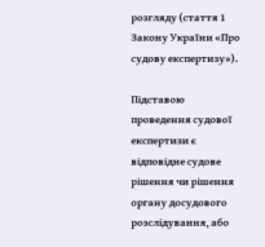розгляду (стаття 1 Закону України «Про судову експертизу»).

Підставою проведення судової експертизи є відповідне судове рішення чи рішення органу досудового розслідування, або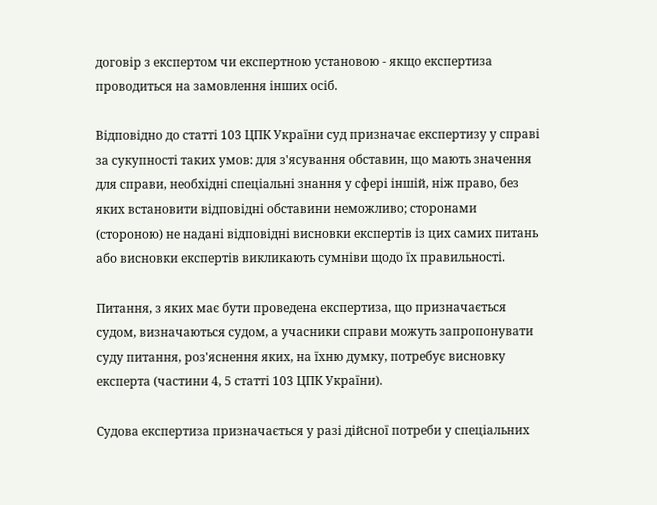договір з експертом чи експертною установою - якщо експертиза проводиться на замовлення інших осіб.

Відповідно до статті 103 ЦПК України суд призначає експертизу у справі за сукупності таких умов: для з'ясування обставин, що мають значення для справи, необхідні спеціальні знання у сфері іншій, ніж право, без яких встановити відповідні обставини неможливо; сторонами (стороною) не надані відповідні висновки експертів із цих самих питань або висновки експертів викликають сумніви щодо їх правильності.

Питання, з яких має бути проведена експертиза, що призначається судом, визначаються судом, а учасники справи можуть запропонувати суду питання, роз'яснення яких, на їхню думку, потребує висновку експерта (частини 4, 5 статті 103 ЦПК України).

Судова експертиза призначається у разі дійсної потреби у спеціальних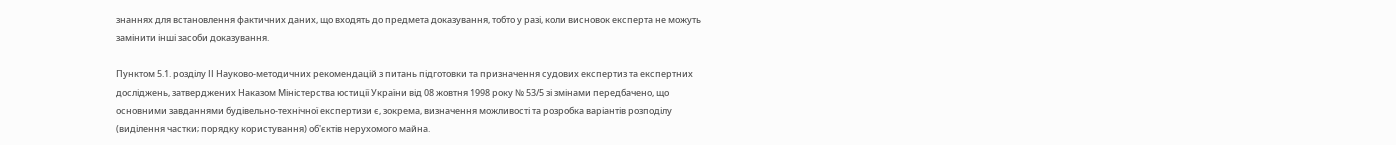знаннях для встановлення фактичних даних, що входять до предмета доказування, тобто у разі, коли висновок експерта не можуть замінити інші засоби доказування.

Пунктом 5.1. розділу ІІ Науково-методичних рекомендацій з питань підготовки та призначення судових експертиз та експертних досліджень, затверджених Наказом Міністерства юстиції України від 08 жовтня 1998 року № 53/5 зі змінами передбачено, що основними завданнями будівельно-технічної експертизи є, зокрема, визначення можливості та розробка варіантів розподілу (виділення частки; порядку користування) об'єктів нерухомого майна.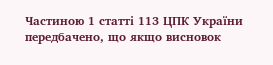Частиною 1 статті 113 ЦПК України передбачено, що якщо висновок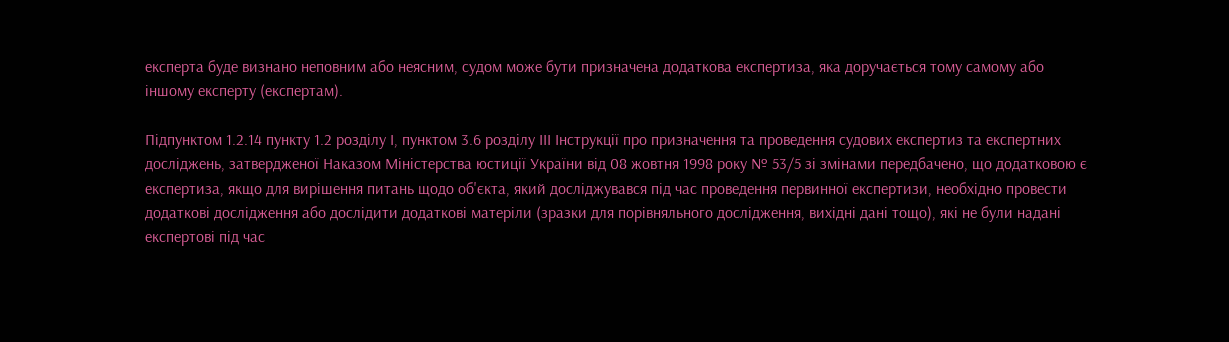експерта буде визнано неповним або неясним, судом може бути призначена додаткова експертиза, яка доручається тому самому або іншому експерту (експертам).

Підпунктом 1.2.14 пункту 1.2 розділу I, пунктом 3.6 розділу III Інструкції про призначення та проведення судових експертиз та експертних досліджень, затвердженої Наказом Міністерства юстиції України від 08 жовтня 1998 року № 53/5 зі змінами передбачено, що додатковою є експертиза, якщо для вирішення питань щодо об'єкта, який досліджувався під час проведення первинної експертизи, необхідно провести додаткові дослідження або дослідити додаткові матеріли (зразки для порівняльного дослідження, вихідні дані тощо), які не були надані експертові під час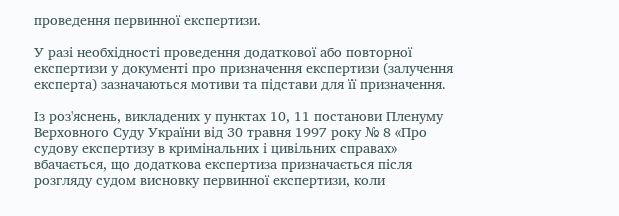проведення первинної експертизи.

У разі необхідності проведення додаткової або повторної експертизи у документі про призначення експертизи (залучення експерта) зазначаються мотиви та підстави для її призначення.

Із роз'яснень, викладених у пунктах 10, 11 постанови Пленуму Верховного Суду України від 30 травня 1997 року № 8 «Про судову експертизу в кримінальних і цивільних справах» вбачається, що додаткова експертиза призначається після розгляду судом висновку первинної експертизи, коли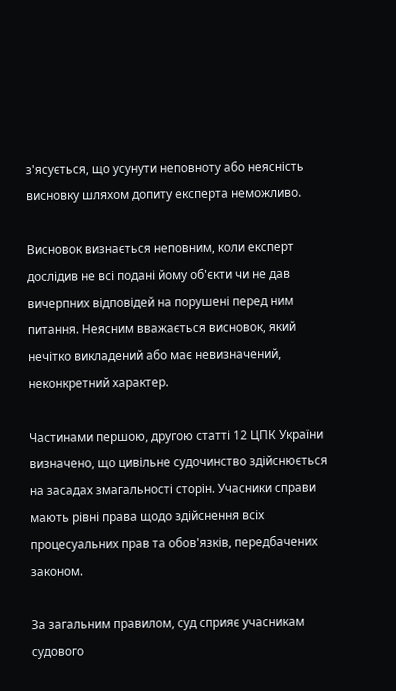з'ясується, що усунути неповноту або неясність висновку шляхом допиту експерта неможливо.

Висновок визнається неповним, коли експерт дослідив не всі подані йому об'єкти чи не дав вичерпних відповідей на порушені перед ним питання. Неясним вважається висновок, який нечітко викладений або має невизначений, неконкретний характер.

Частинами першою, другою статті 12 ЦПК України визначено, що цивільне судочинство здійснюється на засадах змагальності сторін. Учасники справи мають рівні права щодо здійснення всіх процесуальних прав та обов'язків, передбачених законом.

За загальним правилом, суд сприяє учасникам судового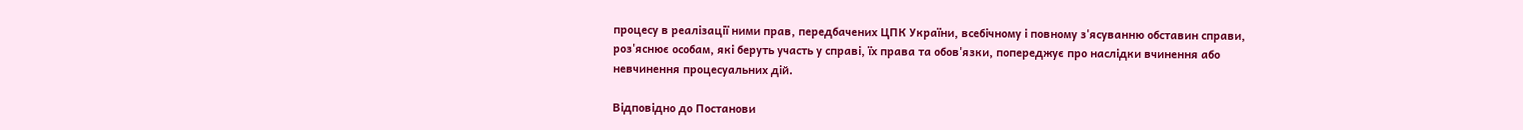процесу в реалізації ними прав, передбачених ЦПК України, всебічному і повному з'ясуванню обставин справи, роз'яснює особам, які беруть участь у справі, їх права та обов'язки, попереджує про наслідки вчинення або невчинення процесуальних дій.

Відповідно до Постанови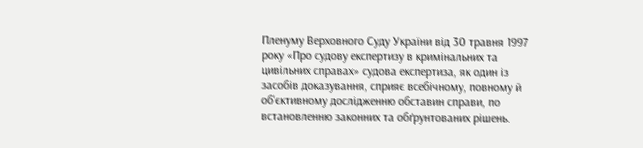Пленуму Верховного Суду України від 30 травня 1997 року «Про судову експертизу в кримінальних та цивільних справах» судова експертиза, як один із засобів доказування, сприяє всебічному, повному й об'єктивному дослідженню обставин справи, по встановленню законних та обґрунтованих рішень.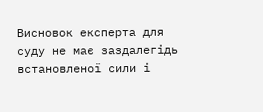Висновок експерта для суду не має заздалегідь встановленої сили і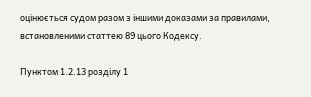оцінюється судом разом з іншими доказами за правилами, встановленими статтею 89 цього Кодексу.

Пунктом 1.2.13 розділу 1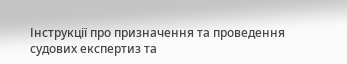Інструкції про призначення та проведення судових експертиз та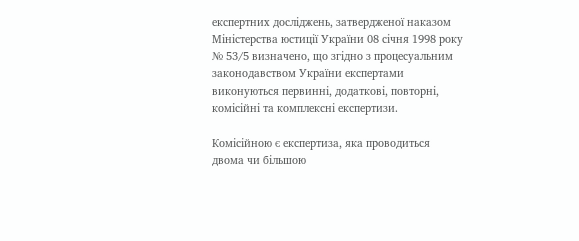експертних досліджень, затвердженої наказом Міністерства юстиції України 08 січня 1998 року № 53/5 визначено, що згідно з процесуальним законодавством України експертами виконуються первинні, додаткові, повторні, комісійні та комплексні експертизи.

Комісійною є експертиза, яка проводиться двома чи більшою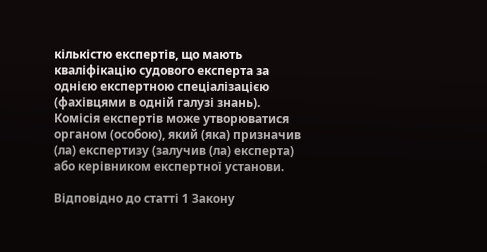кількістю експертів, що мають кваліфікацію судового експерта за однією експертною спеціалізацією (фахівцями в одній галузі знань). Комісія експертів може утворюватися органом (особою), який (яка) призначив (ла) експертизу (залучив (ла) експерта) або керівником експертної установи.

Відповідно до статті 1 Закону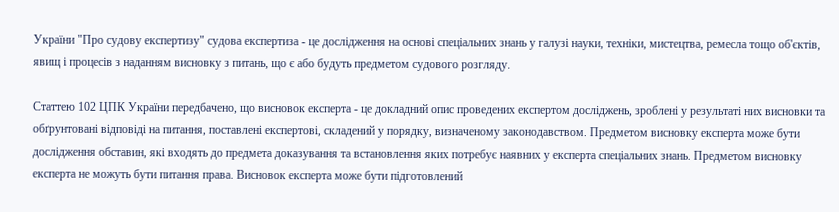України "Про судову експертизу" судова експертиза - це дослідження на основі спеціальних знань у галузі науки, техніки, мистецтва, ремесла тощо об'єктів, явищ і процесів з наданням висновку з питань, що є або будуть предметом судового розгляду.

Статтею 102 ЦПК України передбачено, що висновок експерта - це докладний опис проведених експертом досліджень, зроблені у результаті них висновки та обґрунтовані відповіді на питання, поставлені експертові, складений у порядку, визначеному законодавством. Предметом висновку експерта може бути дослідження обставин, які входять до предмета доказування та встановлення яких потребує наявних у експерта спеціальних знань. Предметом висновку експерта не можуть бути питання права. Висновок експерта може бути підготовлений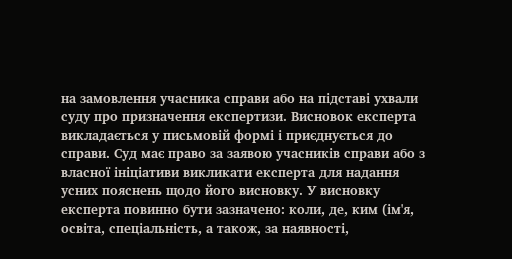на замовлення учасника справи або на підставі ухвали суду про призначення експертизи. Висновок експерта викладається у письмовій формі і приєднується до справи. Суд має право за заявою учасників справи або з власної ініціативи викликати експерта для надання усних пояснень щодо його висновку. У висновку експерта повинно бути зазначено: коли, де, ким (ім'я, освіта, спеціальність, а також, за наявності,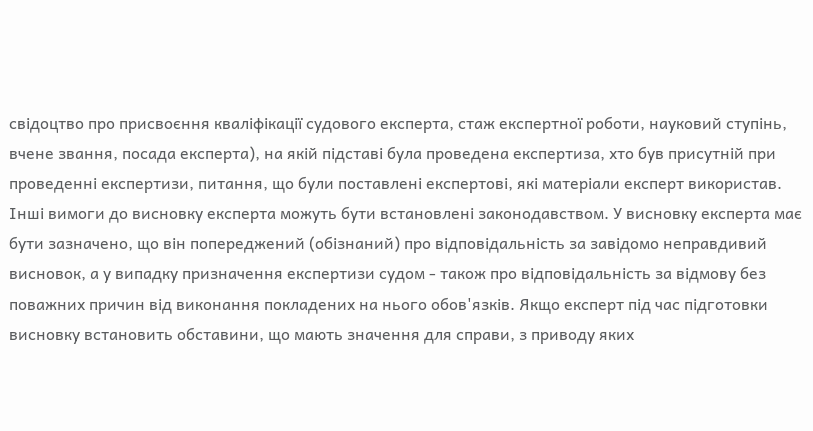свідоцтво про присвоєння кваліфікації судового експерта, стаж експертної роботи, науковий ступінь, вчене звання, посада експерта), на якій підставі була проведена експертиза, хто був присутній при проведенні експертизи, питання, що були поставлені експертові, які матеріали експерт використав. Інші вимоги до висновку експерта можуть бути встановлені законодавством. У висновку експерта має бути зазначено, що він попереджений (обізнаний) про відповідальність за завідомо неправдивий висновок, а у випадку призначення експертизи судом - також про відповідальність за відмову без поважних причин від виконання покладених на нього обов'язків. Якщо експерт під час підготовки висновку встановить обставини, що мають значення для справи, з приводу яких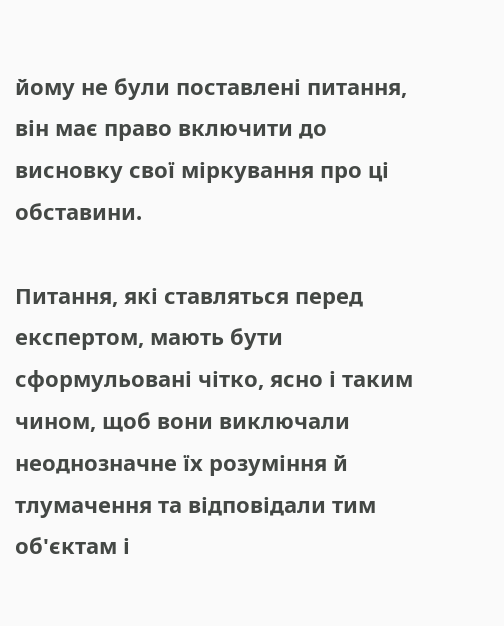йому не були поставлені питання, він має право включити до висновку свої міркування про ці обставини.

Питання, які ставляться перед експертом, мають бути сформульовані чітко, ясно і таким чином, щоб вони виключали неоднозначне їх розуміння й тлумачення та відповідали тим об'єктам і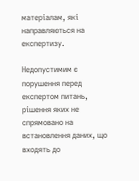матеріалам, які направляються на експертизу.

Недопустимим є порушення перед експертом питань, рішення яких не спрямовано на встановлення даних, що входять до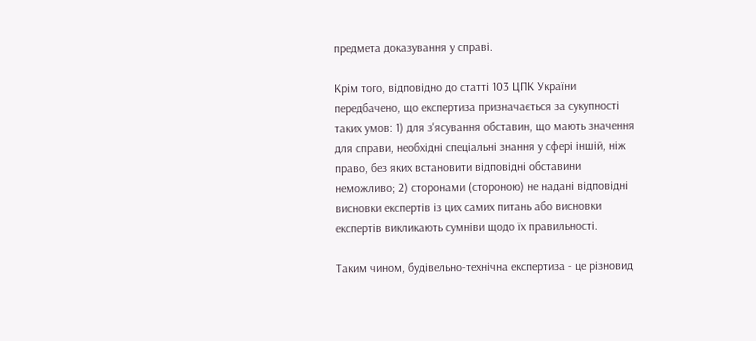предмета доказування у справі.

Крім того, відповідно до статті 103 ЦПК України передбачено, що експертиза призначається за сукупності таких умов: 1) для з'ясування обставин, що мають значення для справи, необхідні спеціальні знання у сфері іншій, ніж право, без яких встановити відповідні обставини неможливо; 2) сторонами (стороною) не надані відповідні висновки експертів із цих самих питань або висновки експертів викликають сумніви щодо їх правильності.

Таким чином, будівельно-технічна експертиза - це різновид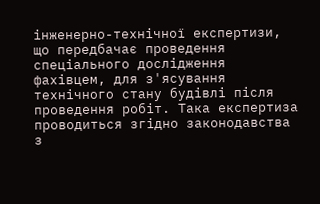інженерно-технічної експертизи, що передбачає проведення спеціального дослідження фахівцем, для з'ясування технічного стану будівлі після проведення робіт. Така експертиза проводиться згідно законодавства з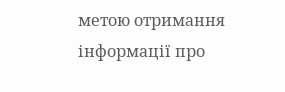метою отримання інформації про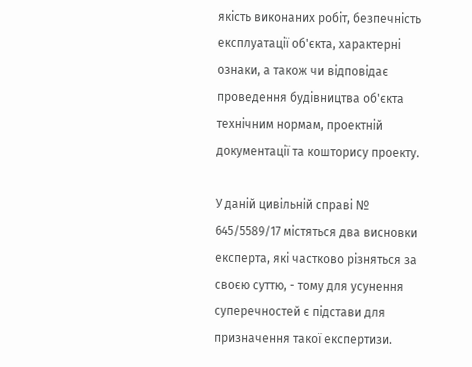якість виконаних робіт, безпечність експлуатації об'єкта, характерні ознаки, а також чи відповідає проведення будівництва об'єкта технічним нормам, проектній документації та кошторису проекту.

У даній цивільній справі № 645/5589/17 містяться два висновки експерта, які частково різняться за своєю суттю, - тому для усунення суперечностей є підстави для призначення такої експертизи.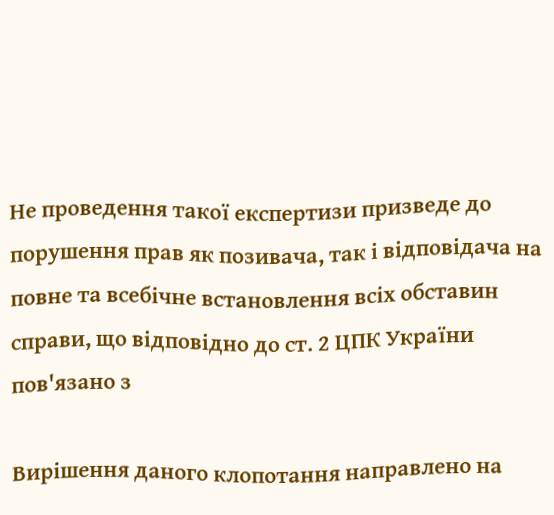Не проведення такої експертизи призведе до порушення прав як позивача, так і відповідача на повне та всебічне встановлення всіх обставин справи, що відповідно до ст. 2 ЦПК України пов'язано з

Вирішення даного клопотання направлено на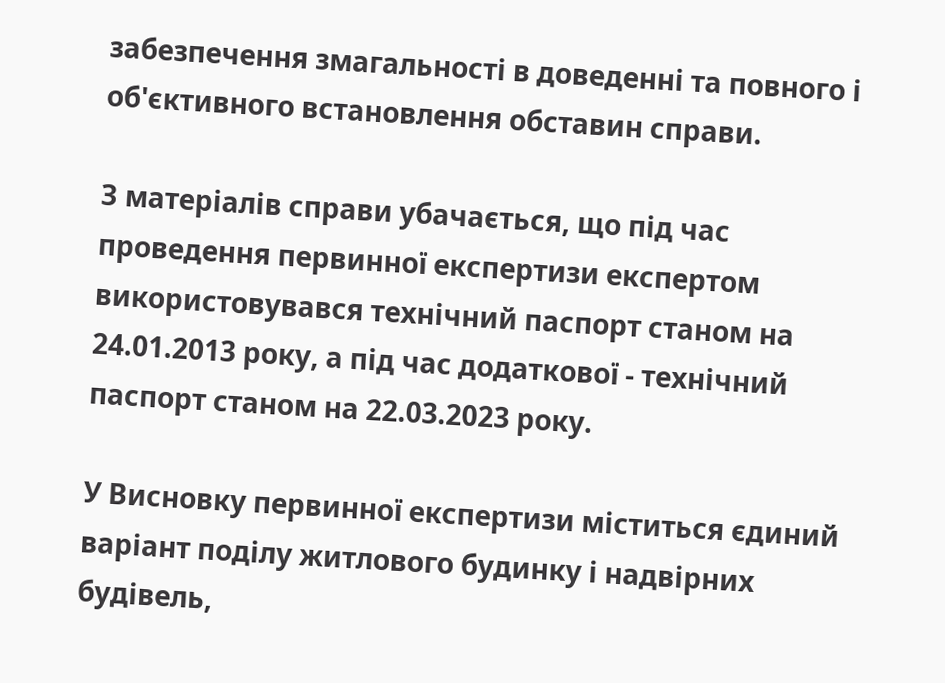забезпечення змагальності в доведенні та повного і об'єктивного встановлення обставин справи.

З матеріалів справи убачається, що під час проведення первинної експертизи експертом використовувався технічний паспорт станом на 24.01.2013 року, а під час додаткової - технічний паспорт станом на 22.03.2023 року.

У Висновку первинної експертизи міститься єдиний варіант поділу житлового будинку і надвірних будівель,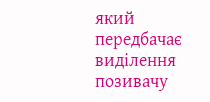який передбачає виділення позивачу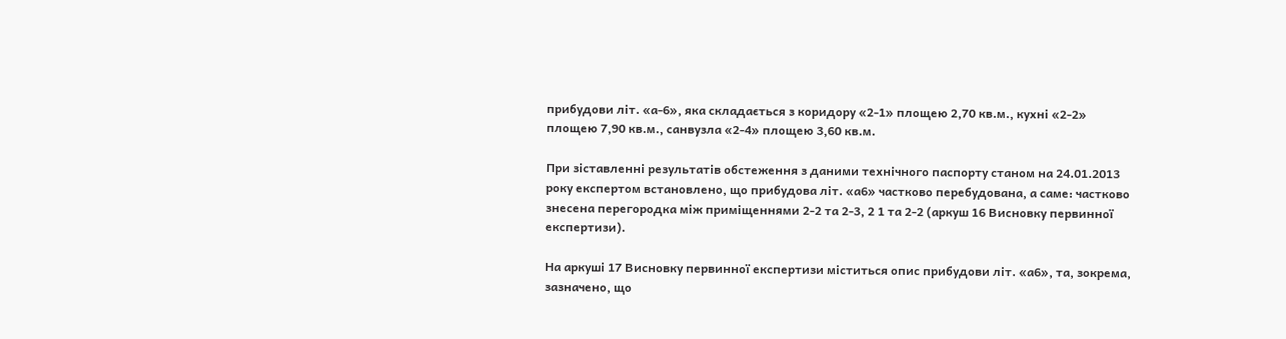прибудови літ. «а-6», яка складається з коридору «2-1» площею 2,70 кв.м., кухні «2-2» площею 7,90 кв.м., санвузла «2-4» площею 3,60 кв.м.

При зіставленні результатів обстеження з даними технічного паспорту станом на 24.01.2013 року експертом встановлено, що прибудова літ. «а6» частково перебудована, а саме: частково знесена перегородка між приміщеннями 2-2 та 2-3, 2 1 та 2-2 (аркуш 16 Висновку первинної експертизи).

На аркуші 17 Висновку первинної експертизи міститься опис прибудови літ. «а6», та, зокрема, зазначено, що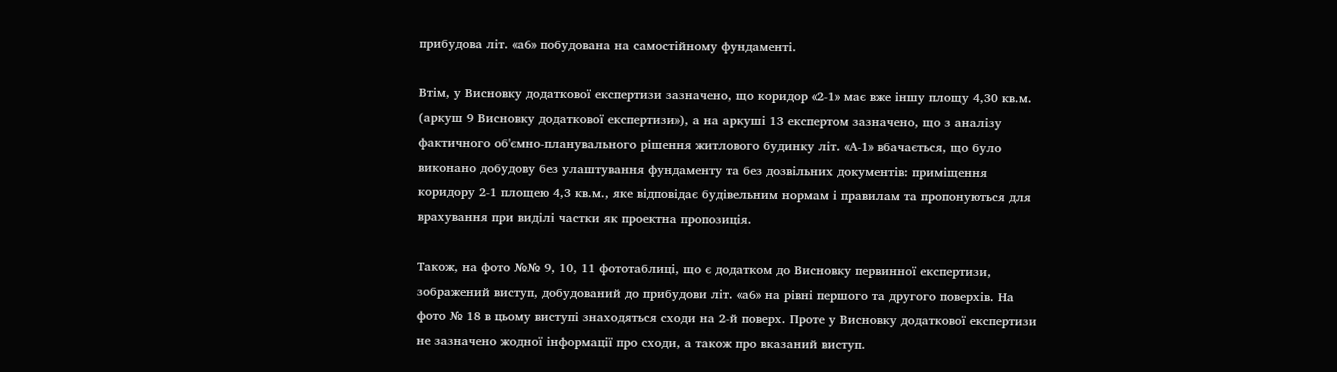прибудова літ. «а6» побудована на самостійному фундаменті.

Втім, у Висновку додаткової експертизи зазначено, що коридор «2-1» має вже іншу площу 4,30 кв.м. (аркуш 9 Висновку додаткової експертизи»), а на аркуші 13 експертом зазначено, що з аналізу фактичного об'ємно-планувального рішення житлового будинку літ. «А-1» вбачається, що було виконано добудову без улаштування фундаменту та без дозвільних документів: приміщення коридору 2-1 площею 4,3 кв.м., яке відповідає будівельним нормам і правилам та пропонуються для врахування при виділі частки як проектна пропозиція.

Також, на фото №№ 9, 10, 11 фототаблиці, що є додатком до Висновку первинної експертизи, зображений виступ, добудований до прибудови літ. «а6» на рівні першого та другого поверхів. На фото № 18 в цьому виступі знаходяться сходи на 2-й поверх. Проте у Висновку додаткової експертизи не зазначено жодної інформації про сходи, а також про вказаний виступ.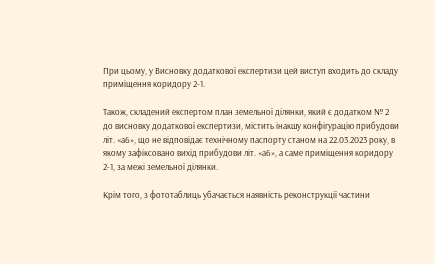При цьому, у Висновку додаткової експертизи цей виступ входить до складу приміщення коридору 2-1.

Також, складений експертом план земельної ділянки, який є додатком № 2 до висновку додаткової експертизи, містить інакшу конфігурацію прибудови літ. «а6», що не відповідає технічному паспорту станом на 22.03.2023 року, в якому зафіксовано вихід прибудови літ. «а6», а саме приміщення коридору 2-1, за межі земельної ділянки.

Крім того, з фототаблиць убачається наявність реконструкції частини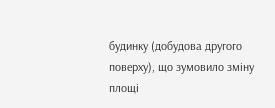будинку (добудова другого поверху), що зумовило зміну площі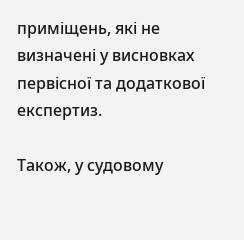приміщень, які не визначені у висновках первісної та додаткової експертиз.

Також, у судовому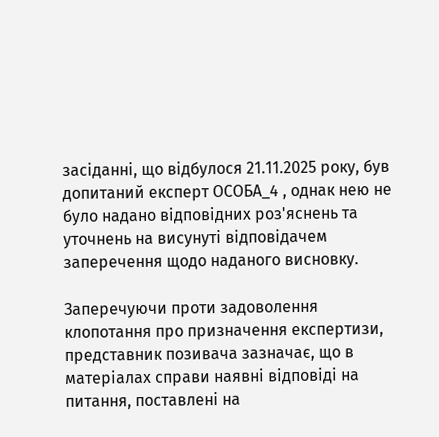засіданні, що відбулося 21.11.2025 року, був допитаний експерт ОСОБА_4 , однак нею не було надано відповідних роз'яснень та уточнень на висунуті відповідачем заперечення щодо наданого висновку.

Заперечуючи проти задоволення клопотання про призначення експертизи, представник позивача зазначає, що в матеріалах справи наявні відповіді на питання, поставлені на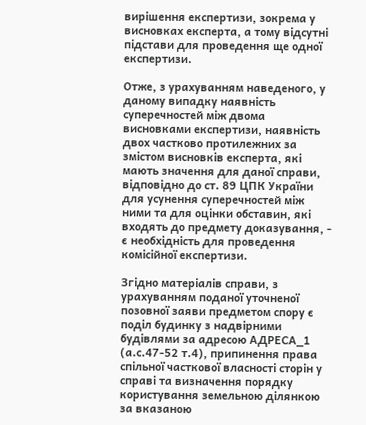вирішення експертизи, зокрема у висновках експерта, а тому відсутні підстави для проведення ще одної експертизи.

Отже, з урахуванням наведеного, у даному випадку наявність суперечностей між двома висновками експертизи, наявність двох частково протилежних за змістом висновків експерта, які мають значення для даної справи, відповідно до ст. 89 ЦПК України для усунення суперечностей між ними та для оцінки обставин, які входять до предмету доказування, - є необхідність для проведення комісійної експертизи.

Згідно матеріалів справи, з урахуванням поданої уточненої позовної заяви предметом спору є поділ будинку з надвірними будівлями за адресою АДРЕСА_1 (а.с.47-52 т.4), припинення права спільної часткової власності сторін у справі та визначення порядку користування земельною ділянкою за вказаною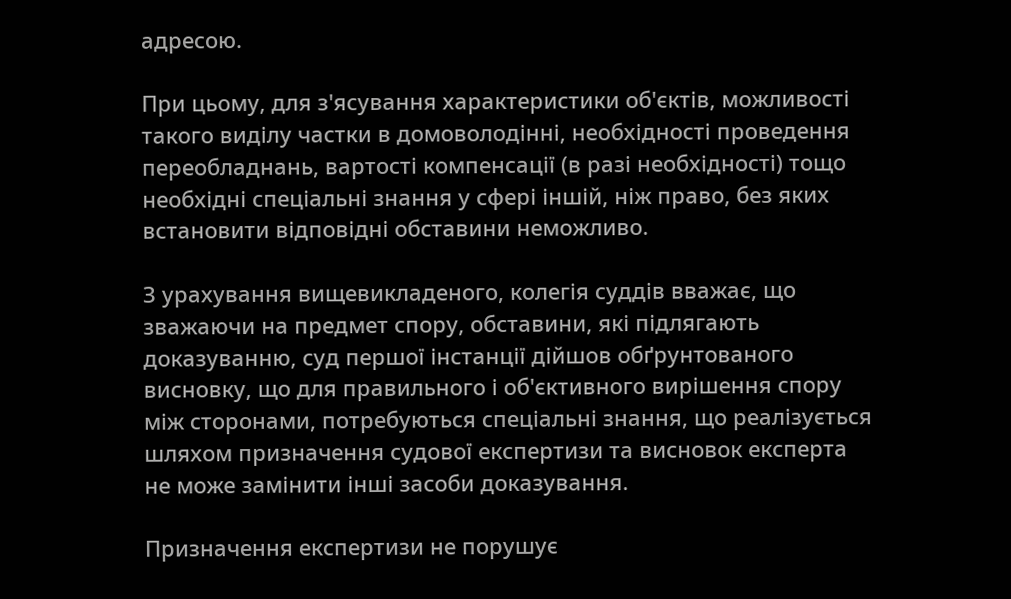адресою.

При цьому, для з'ясування характеристики об'єктів, можливості такого виділу частки в домоволодінні, необхідності проведення переобладнань, вартості компенсації (в разі необхідності) тощо необхідні спеціальні знання у сфері іншій, ніж право, без яких встановити відповідні обставини неможливо.

З урахування вищевикладеного, колегія суддів вважає, що зважаючи на предмет спору, обставини, які підлягають доказуванню, суд першої інстанції дійшов обґрунтованого висновку, що для правильного і об'єктивного вирішення спору між сторонами, потребуються спеціальні знання, що реалізується шляхом призначення судової експертизи та висновок експерта не може замінити інші засоби доказування.

Призначення експертизи не порушує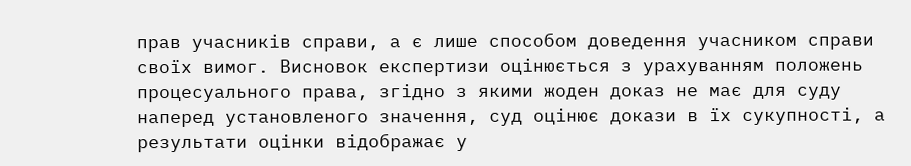прав учасників справи, а є лише способом доведення учасником справи своїх вимог. Висновок експертизи оцінюється з урахуванням положень процесуального права, згідно з якими жоден доказ не має для суду наперед установленого значення, суд оцінює докази в їх сукупності, а результати оцінки відображає у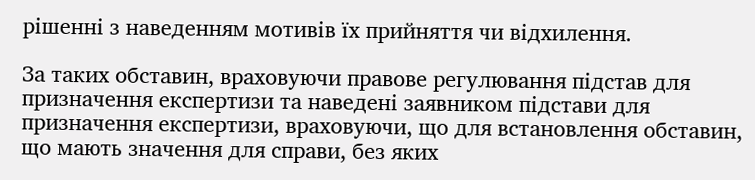рішенні з наведенням мотивів їх прийняття чи відхилення.

За таких обставин, враховуючи правове регулювання підстав для призначення експертизи та наведені заявником підстави для призначення експертизи, враховуючи, що для встановлення обставин, що мають значення для справи, без яких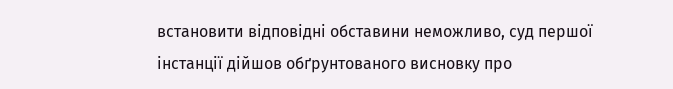встановити відповідні обставини неможливо, суд першої інстанції дійшов обґрунтованого висновку про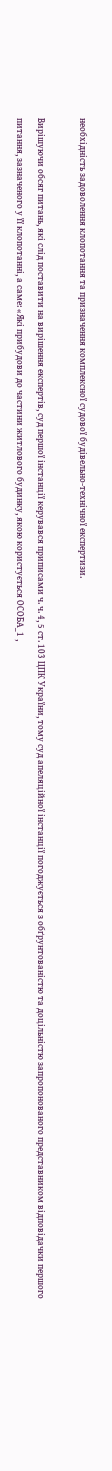необхідність задоволення клопотання та призначення комплексної судової будівельно-технічної експертизи.

Вирішуючи обсяг питань, які слід поставити на вирішення експертів, суд першої інстанції керувався приписами ч. ч. 4, 5 ст. 103 ЦПК України, тому суд апеляційної інстанції погоджується з обґрунтованістю та доцільністю запропонованого представником відповідачки першого питання, зазначеного у її клопотанні, а саме: «Які прибудови до частини житлового будинку, якою користується ОСОБА_1 ,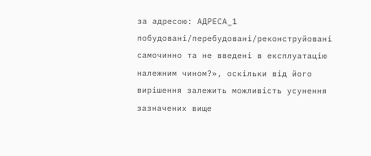за адресою: АДРЕСА_1 побудовані/перебудовані/реконструйовані самочинно та не введені в експлуатацію належним чином?», оскільки від його вирішення залежить можливість усунення зазначених вище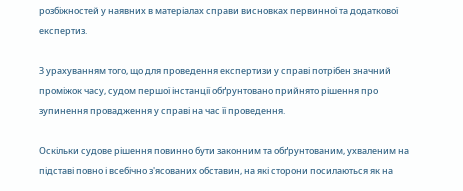розбіжностей у наявних в матеріалах справи висновках первинної та додаткової експертиз.

З урахуванням того, що для проведення експертизи у справі потрібен значний проміжок часу, судом першої інстанції обґрунтовано прийнято рішення про зупинення провадження у справі на час її проведення.

Оскільки судове рішення повинно бути законним та обґрунтованим, ухваленим на підставі повно і всебічно з'ясованих обставин, на які сторони посилаються як на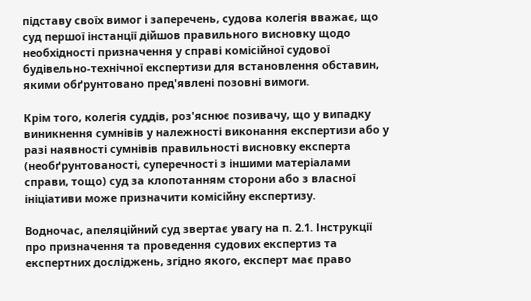підставу своїх вимог і заперечень, судова колегія вважає, що суд першої інстанції дійшов правильного висновку щодо необхідності призначення у справі комісійної судової будівельно-технічної експертизи для встановлення обставин, якими обґрунтовано пред'явлені позовні вимоги.

Крім того, колегія суддів, роз'яснює позивачу, що у випадку виникнення сумнівів у належності виконання експертизи або у разі наявності сумнівів правильності висновку експерта (необґрунтованості, суперечності з іншими матеріалами справи, тощо) суд за клопотанням сторони або з власної ініціативи може призначити комісійну експертизу.

Водночас, апеляційний суд звертає увагу на п. 2.1. Інструкції про призначення та проведення судових експертиз та експертних досліджень, згідно якого, експерт має право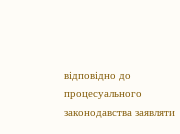відповідно до процесуального законодавства заявляти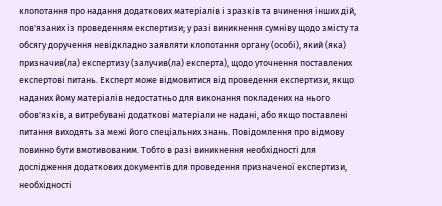клопотання про надання додаткових матеріалів і зразків та вчинення інших дій, пов'язаних із проведенням експертизи; у разі виникнення сумніву щодо змісту та обсягу доручення невідкладно заявляти клопотання органу (особі), який (яка) призначив(ла) експертизу (залучив(ла) експерта), щодо уточнення поставлених експертові питань. Експерт може відмовитися від проведення експертизи, якщо наданих йому матеріалів недостатньо для виконання покладених на нього обов'язків, а витребувані додаткові матеріали не надані, або якщо поставлені питання виходять за межі його спеціальних знань. Повідомлення про відмову повинно бути вмотивованим. Тобто в разі виникнення необхідності для дослідження додаткових документів для проведення призначеної експертизи, необхідності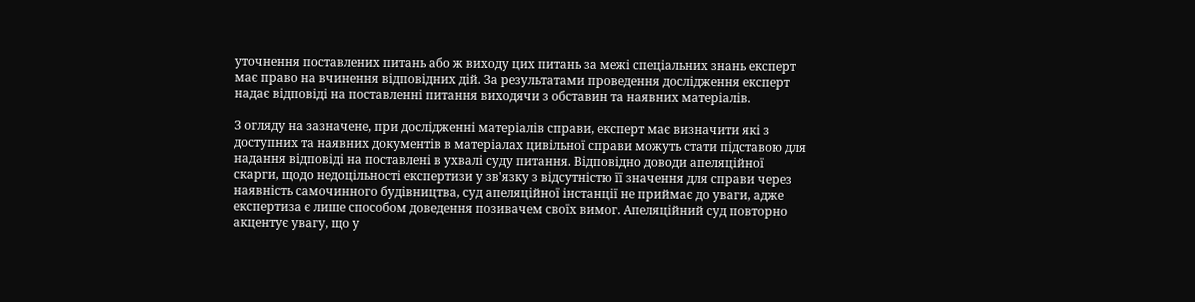уточнення поставлених питань або ж виходу цих питань за межі спеціальних знань експерт має право на вчинення відповідних дій. За результатами проведення дослідження експерт надає відповіді на поставленні питання виходячи з обставин та наявних матеріалів.

З огляду на зазначене, при дослідженні матеріалів справи, експерт має визначити які з доступних та наявних документів в матеріалах цивільної справи можуть стати підставою для надання відповіді на поставлені в ухвалі суду питання. Відповідно доводи апеляційної скарги, щодо недоцільності експертизи у зв'язку з відсутністю її значення для справи через наявність самочинного будівництва, суд апеляційної інстанції не приймає до уваги, адже експертиза є лише способом доведення позивачем своїх вимог. Апеляційний суд повторно акцентує увагу, що у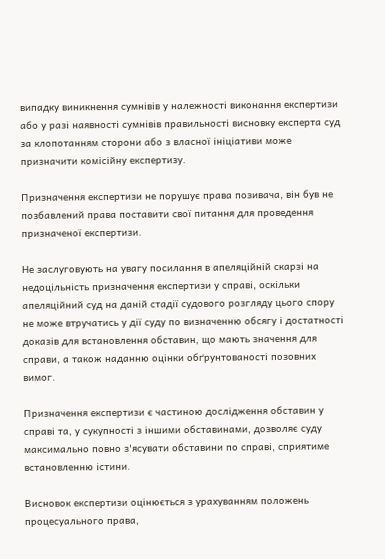випадку виникнення сумнівів у належності виконання експертизи або у разі наявності сумнівів правильності висновку експерта суд за клопотанням сторони або з власної ініціативи може призначити комісійну експертизу.

Призначення експертизи не порушує права позивача, він був не позбавлений права поставити свої питання для проведення призначеної експертизи.

Не заслуговують на увагу посилання в апеляційній скарзі на недоцільність призначення експертизи у справі, оскільки апеляційний суд на даній стадії судового розгляду цього спору не може втручатись у дії суду по визначенню обсягу і достатності доказів для встановлення обставин, що мають значення для справи, а також наданню оцінки обґрунтованості позовних вимог.

Призначення експертизи є частиною дослідження обставин у справі та, у сукупності з іншими обставинами, дозволяє суду максимально повно з'ясувати обставини по справі, сприятиме встановленню істини.

Висновок експертизи оцінюється з урахуванням положень процесуального права,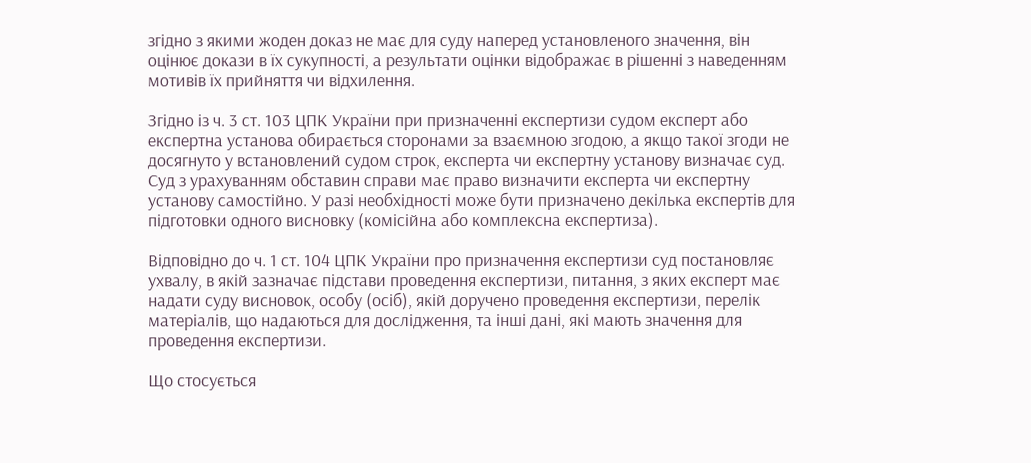згідно з якими жоден доказ не має для суду наперед установленого значення, він оцінює докази в їх сукупності, а результати оцінки відображає в рішенні з наведенням мотивів їх прийняття чи відхилення.

Згідно із ч. 3 ст. 103 ЦПК України при призначенні експертизи судом експерт або експертна установа обирається сторонами за взаємною згодою, а якщо такої згоди не досягнуто у встановлений судом строк, експерта чи експертну установу визначає суд. Суд з урахуванням обставин справи має право визначити експерта чи експертну установу самостійно. У разі необхідності може бути призначено декілька експертів для підготовки одного висновку (комісійна або комплексна експертиза).

Відповідно до ч. 1 ст. 104 ЦПК України про призначення експертизи суд постановляє ухвалу, в якій зазначає підстави проведення експертизи, питання, з яких експерт має надати суду висновок, особу (осіб), якій доручено проведення експертизи, перелік матеріалів, що надаються для дослідження, та інші дані, які мають значення для проведення експертизи.

Що стосується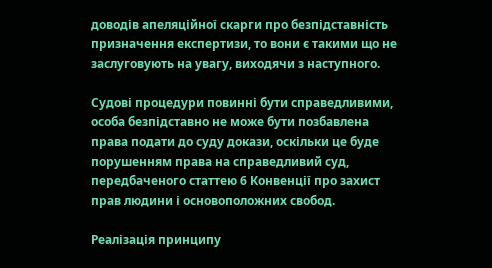доводів апеляційної скарги про безпідставність призначення експертизи, то вони є такими що не заслуговують на увагу, виходячи з наступного.

Судові процедури повинні бути справедливими, особа безпідставно не може бути позбавлена права подати до суду докази, оскільки це буде порушенням права на справедливий суд, передбаченого статтею 6 Конвенції про захист прав людини і основоположних свобод.

Реалізація принципу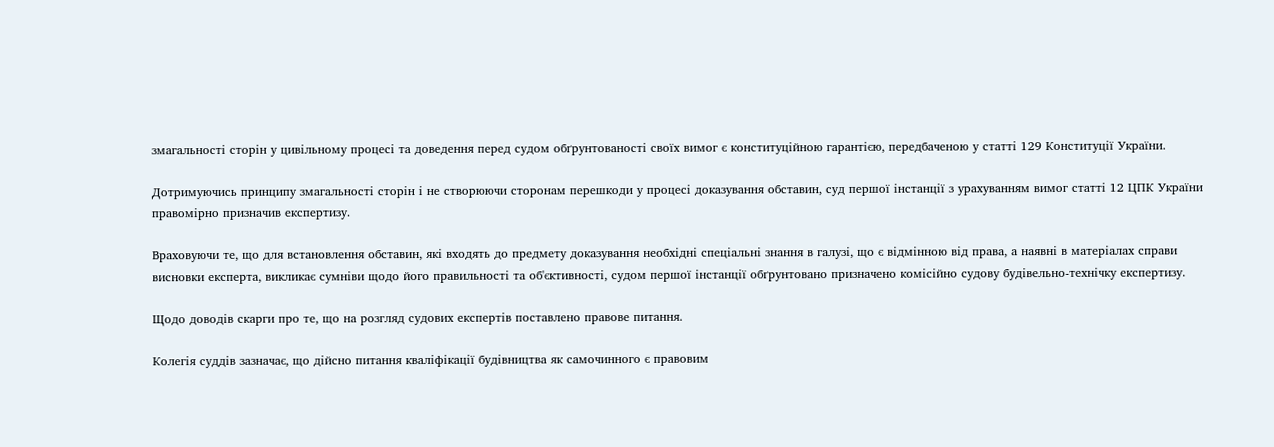змагальності сторін у цивільному процесі та доведення перед судом обґрунтованості своїх вимог є конституційною гарантією, передбаченою у статті 129 Конституції України.

Дотримуючись принципу змагальності сторін і не створюючи сторонам перешкоди у процесі доказування обставин, суд першої інстанції з урахуванням вимог статті 12 ЦПК України правомірно призначив експертизу.

Враховуючи те, що для встановлення обставин, які входять до предмету доказування необхідні спеціальні знання в галузі, що є відмінною від права, а наявні в матеріалах справи висновки експерта, викликає сумніви щодо його правильності та об'єктивності, судом першої інстанції обґрунтовано призначено комісійно судову будівельно-технічку експертизу.

Щодо доводів скарги про те, що на розгляд судових експертів поставлено правове питання.

Колегія суддів зазначає, що дійсно питання кваліфікації будівництва як самочинного є правовим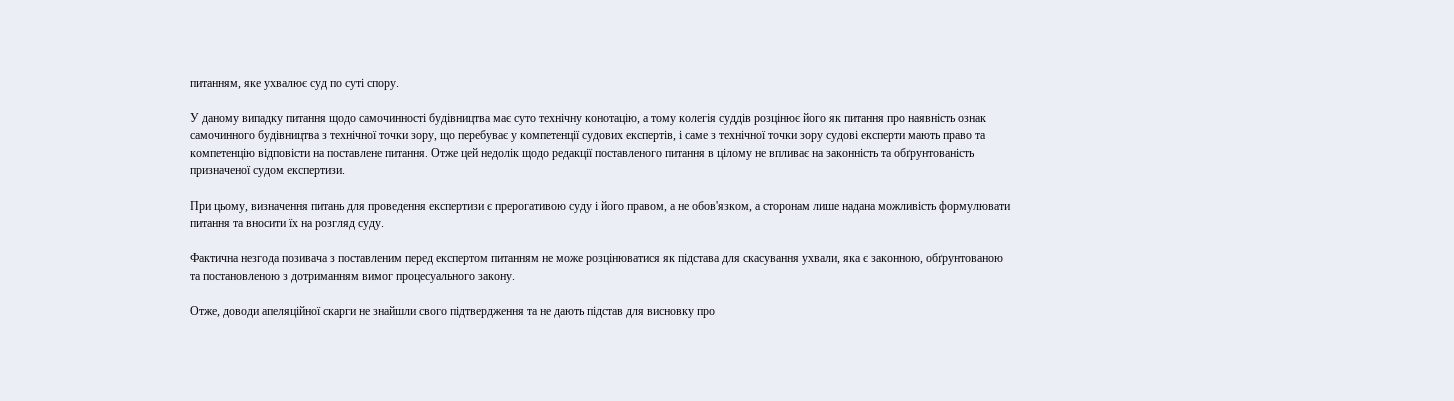питанням, яке ухвалює суд по суті спору.

У даному випадку питання щодо самочинності будівництва має суто технічну конотацію, а тому колегія суддів розцінює його як питання про наявність ознак самочинного будівництва з технічної точки зору, що перебуває у компетенції судових експертів, і саме з технічної точки зору судові експерти мають право та компетенцію відповісти на поставлене питання. Отже цей недолік щодо редакції поставленого питання в цілому не впливає на законність та обґрунтованість призначеної судом експертизи.

При цьому, визначення питань для проведення експертизи є прерогативою суду і його правом, а не обов'язком, а сторонам лише надана можливість формулювати питання та вносити їх на розгляд суду.

Фактична незгода позивача з поставленим перед експертом питанням не може розцінюватися як підстава для скасування ухвали, яка є законною, обґрунтованою та постановленою з дотриманням вимог процесуального закону.

Отже, доводи апеляційної скарги не знайшли свого підтвердження та не дають підстав для висновку про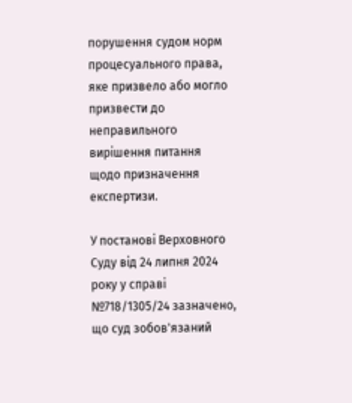порушення судом норм процесуального права, яке призвело або могло призвести до неправильного вирішення питання щодо призначення експертизи.

У постанові Верховного Суду від 24 липня 2024 року у справі №718/1305/24 зазначено, що суд зобов'язаний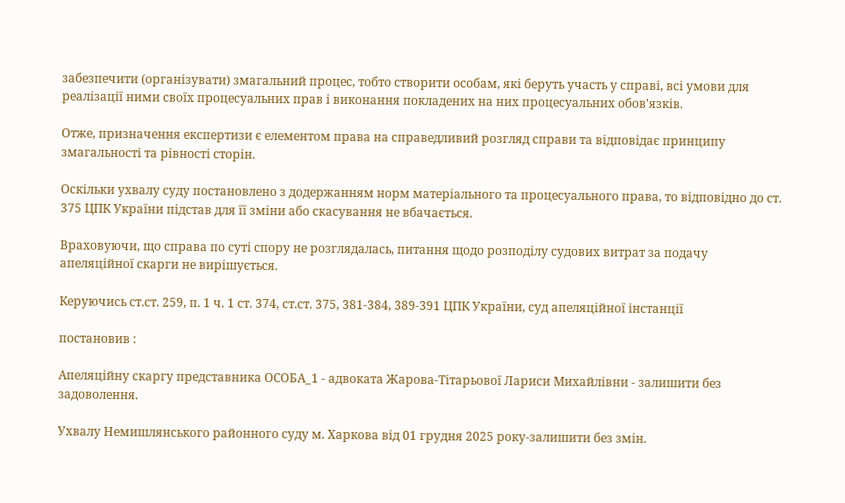забезпечити (організувати) змагальний процес, тобто створити особам, які беруть участь у справі, всі умови для реалізації ними своїх процесуальних прав і виконання покладених на них процесуальних обов'язків.

Отже, призначення експертизи є елементом права на справедливий розгляд справи та відповідає принципу змагальності та рівності сторін.

Оскільки ухвалу суду постановлено з додержанням норм матеріального та процесуального права, то відповідно до ст. 375 ЦПК України підстав для її зміни або скасування не вбачається.

Враховуючи, що справа по суті спору не розглядалась, питання щодо розподілу судових витрат за подачу апеляційної скарги не вирішується.

Керуючись ст.ст. 259, п. 1 ч. 1 ст. 374, ст.ст. 375, 381-384, 389-391 ЦПК України, суд апеляційної інстанції

постановив :

Апеляційну скаргу представника ОСОБА_1 - адвоката Жарова-Тітарьової Лариси Михайлівни - залишити без задоволення.

Ухвалу Немишлянського районного суду м. Харкова від 01 грудня 2025 року-залишити без змін.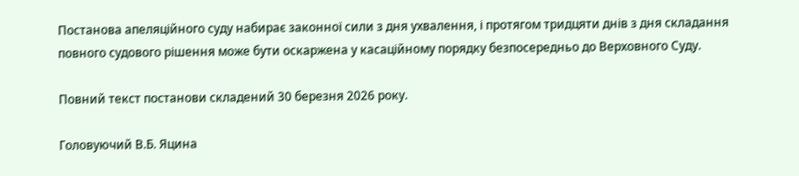Постанова апеляційного суду набирає законної сили з дня ухвалення, і протягом тридцяти днів з дня складання повного судового рішення може бути оскаржена у касаційному порядку безпосередньо до Верховного Суду.

Повний текст постанови складений 30 березня 2026 року.

Головуючий В.Б. Яцина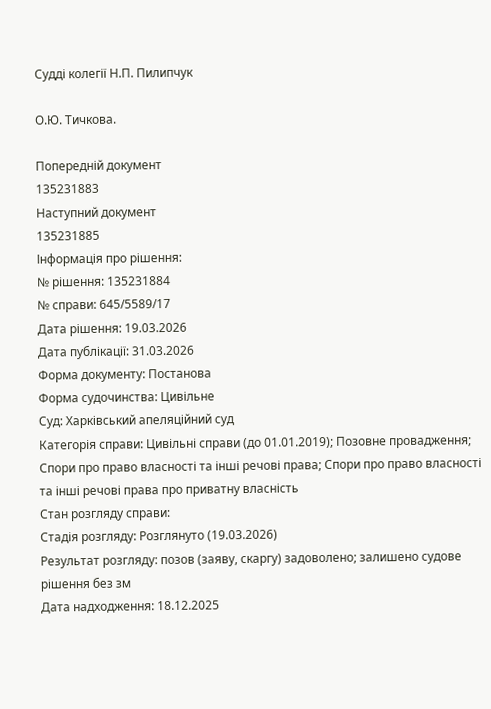Судді колегії Н.П. Пилипчук

О.Ю. Тичкова.

Попередній документ
135231883
Наступний документ
135231885
Інформація про рішення:
№ рішення: 135231884
№ справи: 645/5589/17
Дата рішення: 19.03.2026
Дата публікації: 31.03.2026
Форма документу: Постанова
Форма судочинства: Цивільне
Суд: Харківський апеляційний суд
Категорія справи: Цивільні справи (до 01.01.2019); Позовне провадження; Спори про право власності та інші речові права; Спори про право власності та інші речові права про приватну власність
Стан розгляду справи:
Стадія розгляду: Розглянуто (19.03.2026)
Результат розгляду: позов (заяву, скаргу) задоволено; залишено судове рішення без зм
Дата надходження: 18.12.2025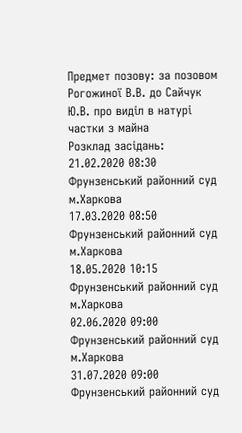Предмет позову: за позовом Рогожиної В.В. до Сайчук Ю.В. про виділ в натурі частки з майна
Розклад засідань:
21.02.2020 08:30 Фрунзенський районний суд м.Харкова
17.03.2020 08:50 Фрунзенський районний суд м.Харкова
18.05.2020 10:15 Фрунзенський районний суд м.Харкова
02.06.2020 09:00 Фрунзенський районний суд м.Харкова
31.07.2020 09:00 Фрунзенський районний суд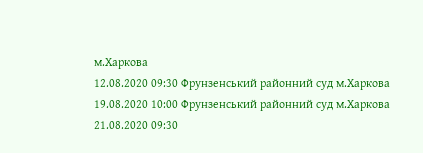м.Харкова
12.08.2020 09:30 Фрунзенський районний суд м.Харкова
19.08.2020 10:00 Фрунзенський районний суд м.Харкова
21.08.2020 09:30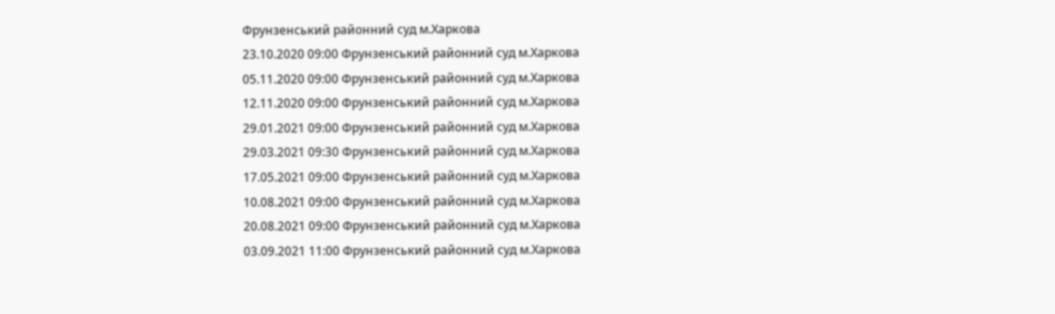Фрунзенський районний суд м.Харкова
23.10.2020 09:00 Фрунзенський районний суд м.Харкова
05.11.2020 09:00 Фрунзенський районний суд м.Харкова
12.11.2020 09:00 Фрунзенський районний суд м.Харкова
29.01.2021 09:00 Фрунзенський районний суд м.Харкова
29.03.2021 09:30 Фрунзенський районний суд м.Харкова
17.05.2021 09:00 Фрунзенський районний суд м.Харкова
10.08.2021 09:00 Фрунзенський районний суд м.Харкова
20.08.2021 09:00 Фрунзенський районний суд м.Харкова
03.09.2021 11:00 Фрунзенський районний суд м.Харкова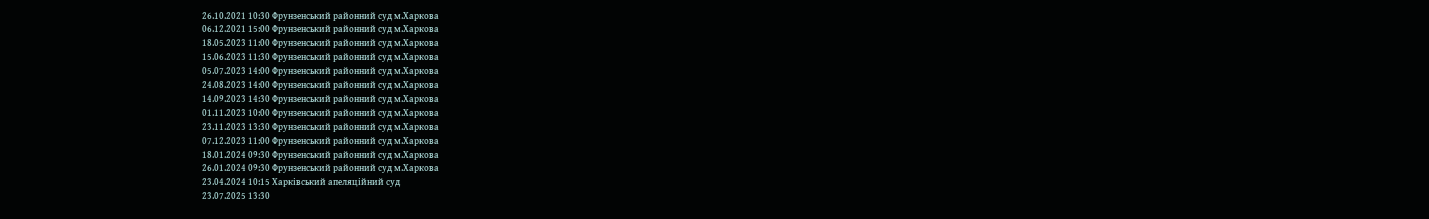26.10.2021 10:30 Фрунзенський районний суд м.Харкова
06.12.2021 15:00 Фрунзенський районний суд м.Харкова
18.05.2023 11:00 Фрунзенський районний суд м.Харкова
15.06.2023 11:30 Фрунзенський районний суд м.Харкова
05.07.2023 14:00 Фрунзенський районний суд м.Харкова
24.08.2023 14:00 Фрунзенський районний суд м.Харкова
14.09.2023 14:30 Фрунзенський районний суд м.Харкова
01.11.2023 10:00 Фрунзенський районний суд м.Харкова
23.11.2023 13:30 Фрунзенський районний суд м.Харкова
07.12.2023 11:00 Фрунзенський районний суд м.Харкова
18.01.2024 09:30 Фрунзенський районний суд м.Харкова
26.01.2024 09:30 Фрунзенський районний суд м.Харкова
23.04.2024 10:15 Харківський апеляційний суд
23.07.2025 13:30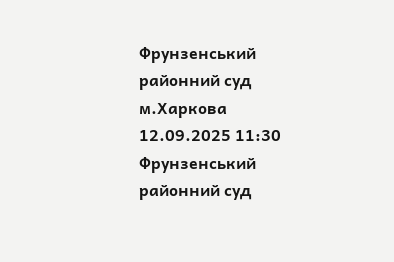Фрунзенський районний суд м.Харкова
12.09.2025 11:30 Фрунзенський районний суд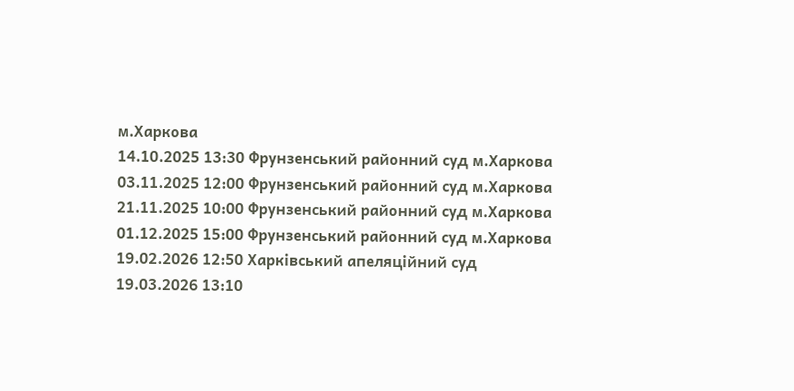м.Харкова
14.10.2025 13:30 Фрунзенський районний суд м.Харкова
03.11.2025 12:00 Фрунзенський районний суд м.Харкова
21.11.2025 10:00 Фрунзенський районний суд м.Харкова
01.12.2025 15:00 Фрунзенський районний суд м.Харкова
19.02.2026 12:50 Харківський апеляційний суд
19.03.2026 13:10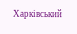Харківський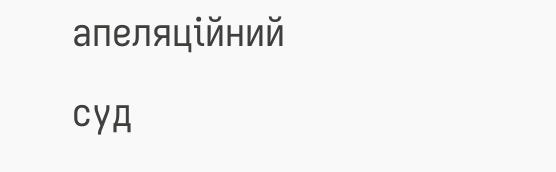апеляційний суд